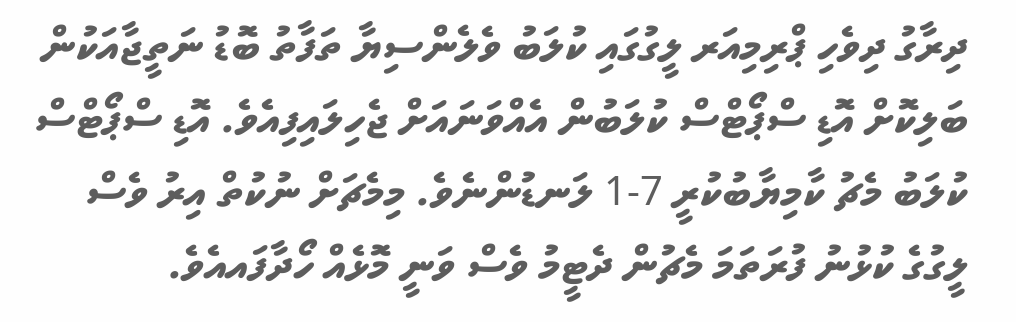ދިރާގު ދިވެހި ޕްރިމިއަރ ލީގުގައި ކުލަބު ވެލެންސިޔާ ތަފާތު ބޮޑު ނަތީޖާއަކުން ބަލިކޮށް އޮޑި ސްޕޯޓްސް ކުލަބުން އެއްވަނައަށް ޖެހިލައިފިއެވެ. އޮޑި ސްޕޯޓްސް ކުލަބު މެޗު ކާމިޔާބުކުރީ 7-1 ލަނޑުންނެވެ. މިމެޗަށް ނުކުތް އިރު ވެސް ލީގުގެ ކުޅުނު ފުރަތަމަ މެޗުން ދެޓީމު ވެސް ވަނީ މޮޅެއް ހޯދާފައއެވެ.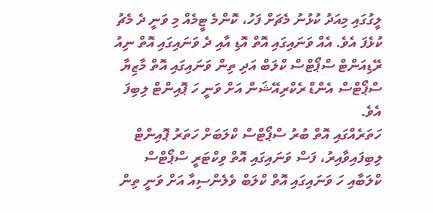ލީގުގައި މިއަދު ކުޅުނު މެޗަށް ފަހު، ކޮންމެ ޓީމެއް މި ވަނީ ދެ މެޗު ކުޅެފަ އެވެ. އެއް ވަނައިގައި އޮތް އޮޑި އާއި ދެ ވަނައިގައި އޮތް ނިއު ރޭޑިއަންޓް ސްޕޯޓްސް ކްލަބް އަދި ތިން ވަނައިގައި އޮތް މާޒިޔާ ސްޕޯޓްސް އެންޑް ރެކްރިއޭޝަން އަށް ވަނީ ހަ ޕޮއިންޓް ލިބިފަ އެވެ.
ހަތަރެއްގައި އޮތް ބުރު ސްޕޯޓްސް ކްލަބަށް ހަތަރު ޕޮއިންޓް ލިބިފައިވާއިރު، ފަސް ވަނައިގައި އޮތް ވިކްޓަރީ ސްޕޯޓްސް ކްލަބާއި ހަ ވަނައިގައި އޮތް ކްލަބް ވެލެންސިއާ އަށް ވަނީ ތިން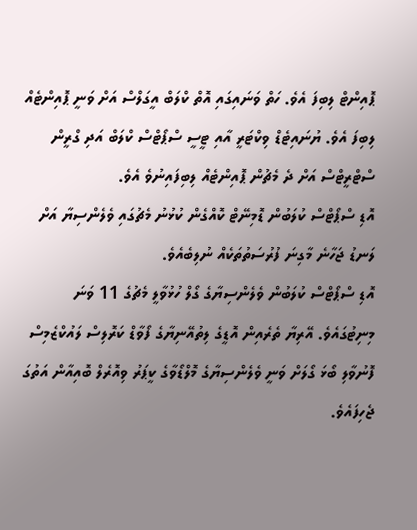ޕޮއިންޓް ލިބިފަ އެވެ. ހަތް ވަނައިގައި އޮތް ކްލަބް އީގަލްސް އަށް ވަނީ ޕޮއިންޓެއް ލިބިފަ އެވެ. ޔުނައިޓެޑް ވިކްޓަރީ އާއި ޓީސީ ސްޕޯޓްސް ކްލަބް އަދި ގްރީން ސްޓްރީޓްސް އަށް ދެ މެޗުން ޕޮއިންޓެއް ލިބިފައިނުވެ އެވެ.
އޮޑި ސްޕޯޓްސް ކުލަބުން ޑޮމިނޭޓް ކޮއްގެން ކުޅުނު މެޗުގައި ވެލެންސިޔާ އަށް ލަނޑު ޖަހާނެ މާގިނަ ފުރުސަތުތަކެއް ނުލިބެއެވެ.
އޮޑި ސްޕޯޓްސް ކުލަބުން ވެލެންސިޔާގެ ގޯލް ހުޅުވާލީ މެޗުގެ 11 ވަނަ މިނިޓުގައެވެ. އޭރިޔާ ތެރެއިން އޮޑީގެ ލިތުއޭނިޔާގެ ފޯވާޑް ކަރޮލިސް ލައުކްޒެމިސް ފޮނުވާލި ބޯޅަ ގޯލަށް ވަނީ ވެލެންސިޔާގެ މޮލްޑޯވާގެ ކީޕަރު ވިއޮރެލް ބޮއިއާން އަތުގަ ޖެހިފައެވެ.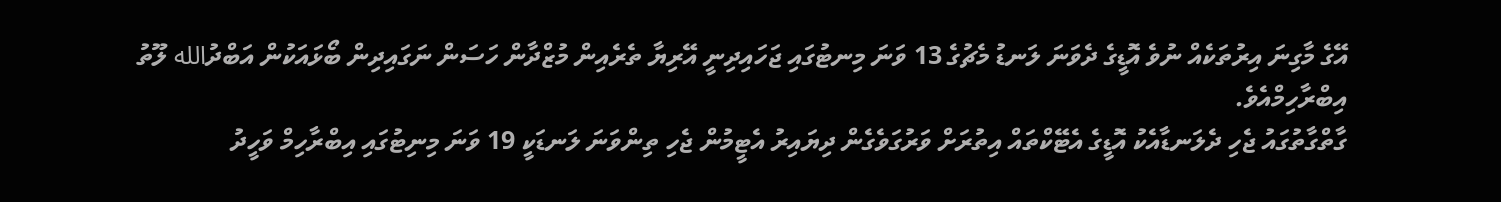އޭގެ މާގިނަ އިރުތަކެއް ނުވެ އޮޑީގެ ދެވަނަ ލަނޑު މެޗުގެ 13 ވަނަ މިނޓުގައި ޖަހައިދިނީ އޭރިޔާ ތެރެއިން މުޒްދާން ހަސަން ނަގައިދިން ބޯޅައަކުން އަބްދުالله ލޫތު އިބްރާހިމްއެވެ.
ގާތްގާތުގައު ޖެހި ދެލަނޑާއެކު އޮޑީގެ އެޓޭކްތައް އިތުރަށް ވަރުގަވެގެން ދިޔައިރު އެޓީމުން ޖެހި ތިންވަނަ ލަނޑަކީ 19 ވަނަ މިނިޓުގައި އިބްރާހިމް ވަހީދު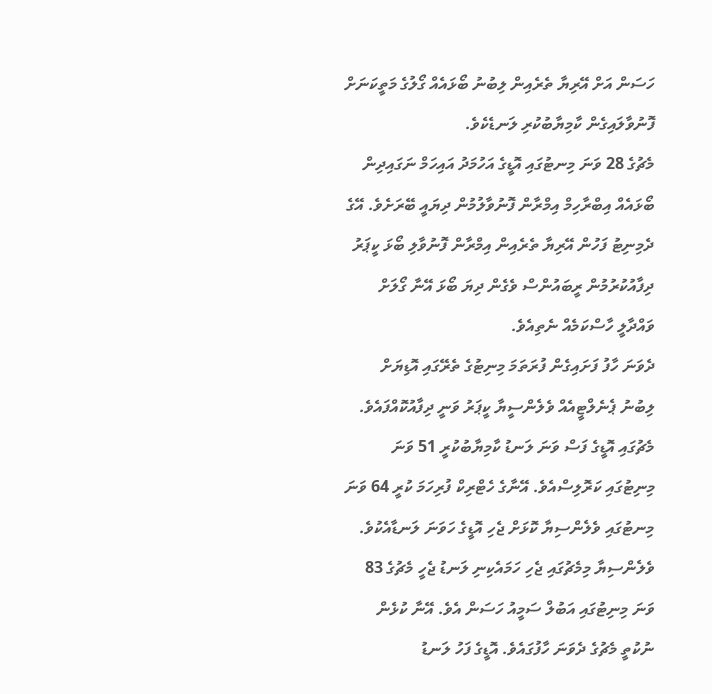ހަސަން އަށް އޭރިޔާ ތެރެއިން ލިބުނު ބޯޅައެއް ގޯލުގެ މަތީކަނަށް ފޮނުވާލައިގެން ކާމިޔާބުކުރި ލަނޑެކެވެ.
މެޗުގެ 28 ވަނަ މިނޓުގައި އޮޑީގެ އަހުމަދު އައިހަމް ނަގައިދިން ބޯޅައެއް އިބްރާހިމް އިމްރާން ފޮނުވާލުމުން ދިޔައީ ބޭރަށެވެ. އޭގެ ދެމިނިޓު ފަހުން އޭރިޔާ ތެރެއިން އިމްރާން ފޮނުވާލި ބޯޅަ ކީޕަރު ދިފާއުކުރުމުން ރީބައުންސް ވެގެން ދިޔަ ބޯޅަ އޭނާ ގޯލަށް ވައްދާލީ ހާސްކަމެއް ނެތިއެވެ.
ދެވަނަ ހާފު ފަށައިގެން ފުރަތަމަ މިނިޓުގެ ތެރޭގައި އޮޑިޔަށް ލިބުނު ޕެނެލްޓީއެއް ވެލެންސީޔާ ކީޕަރު ވަނީ ދިފާއުކޮއްފައެވެ.
މެޗުގައި އޮޑީގެ ފަސް ވަނަ ލަނޑު ކާމިޔާބުކުރީ 51 ވަނަ މިނިޓުގައި ކަރޮލިސްއެވެ. އޭނާގެ ހެޓްރިކް ފުރިހަމަ ކުރީ 64 ވަނަ މިނޓުގައި ވެލެންސިޔާ ކޮޅަށް ޖެހި އޮޑީގެ ހަވަނަ ލަނޑާއެކުވެ.
ވެލެންސިޔާ މިމެޗުގައި ޖެހި ހަމައެކިނި ލަނޑު ޖެހީ މެޗުގެ 83 ވަނަ މިނިޓުގައި އަބުލް ސަމީއު ހަސަން އެވެ. އޭނާ ކުޅެން ނުކުތީ މެޗުގެ ދެވަނަ ހާފުގައެވެ. އޮޑީގެ ފަހު ލަނޑު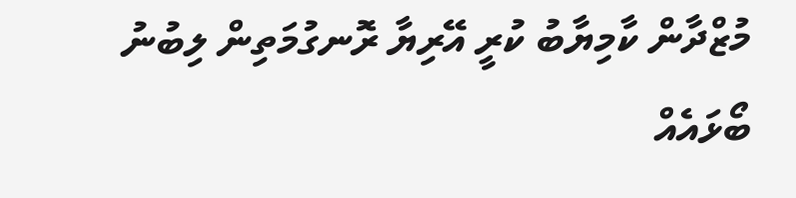މުޒްދާން ކާމިޔާބު ކުރީ އޭރިޔާ ރޮނގުމަތިން ލިބުނު ބޯޅައެއް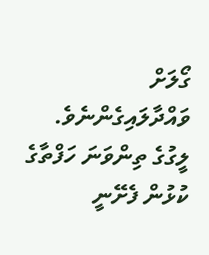ގޯލަށް ވައްދާލައިގެންނެވެ.
ލީގުގެ ތިންވަނަ ހަފްތާގެ ކުޅުން ފެށޭނީ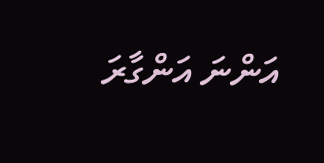އަންނަ އަންގާރަ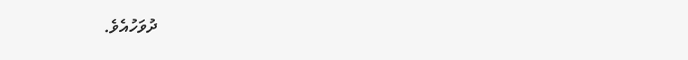ދުވަހުއެވެ.